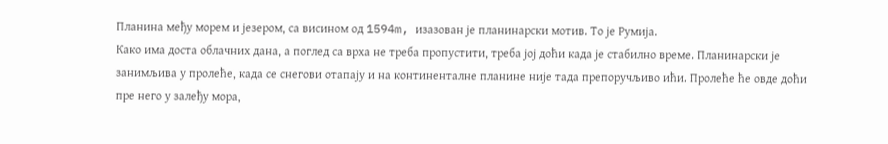Планина међу морем и језером, са висином од 1594m, изазован је планинарски мотив. То је Румија.
Како има доста облачних дана, а поглед са врха не треба пропустити, треба јој доћи када је стабилно време. Планинарски је занимљива у пролеће, када се снегови отапају и на континенталне планине није тада препоручљиво ићи. Пролеће ће овде доћи пре него у залеђу мора,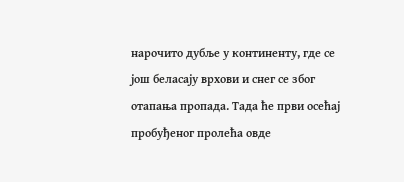нарочито дубље у континенту, где се још беласају врхови и снег се због отапања пропада. Тада ће први осећај пробуђеног пролећа овде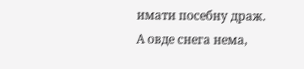имати посебну драж.
А овде снега нема,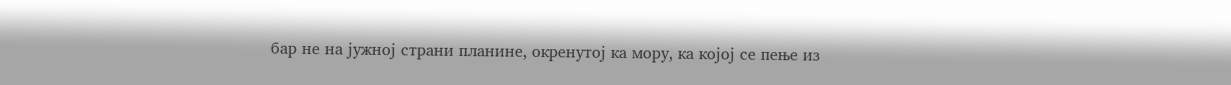бар не на јужној страни планине, окренутој ка мору, ка којој се пење из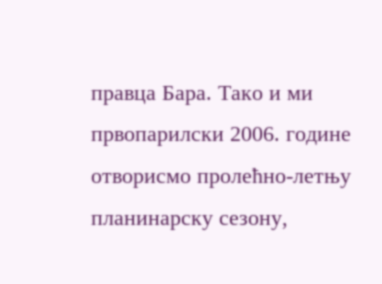правца Бара. Тако и ми првопарилски 2006. године отворисмо пролећно-летњу планинарску сезону,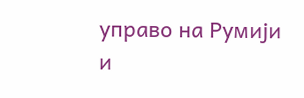управо на Румији и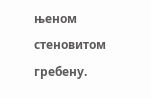њеном стеновитом гребену.